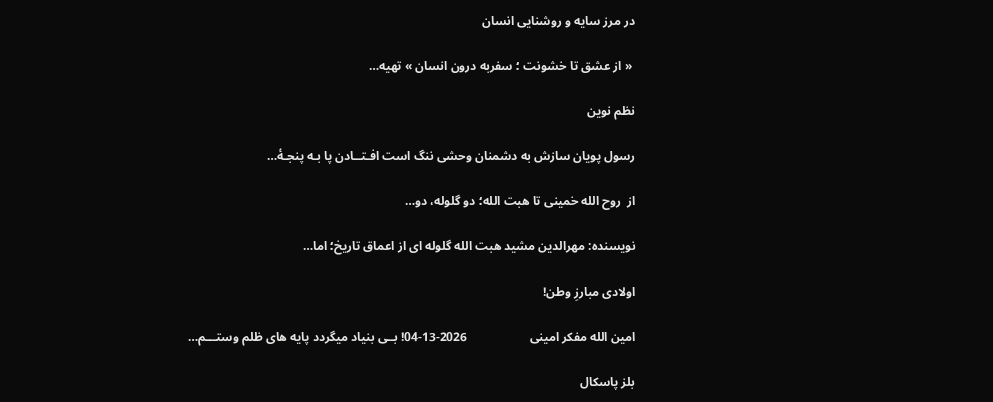در مرز سایه و روشنایی انسان

 « از عشق تا خشونت ؛ سفربه درون انسان » تهیه…

نظم نوین

رسول پویان سازش به دشمنان وحشی ننگ است افـتــادن پا بـه پنجـۀ…

از  روح الله خمینی تا هبت الله؛ دو گلوله، دو…

نویسنده: مهرالدین مشید هبت الله گلوله ای از اعماق تاریخ؛ اما…

اولادی مبارزِ وطن!

امین الله مفکر امینی                    2026-13-04! بــی بنیاد میگردد پایه های ظلم وستـــم…

بلز پاسکال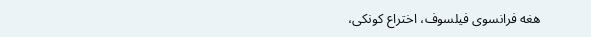هغه فرانسوی فیلسوف، اختراع کونکی،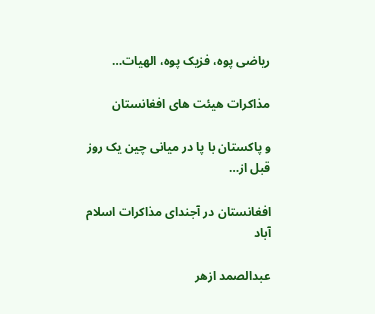ریاضی پوه، فزیک پوه، الهیات…

مذاکرات هیئت های افغانستان

و پاکستان با پا در میانی چین یک روز قبل از…

افغانستان در آجندای مذاکرات اسلام آباد

عبدالصمد ازهر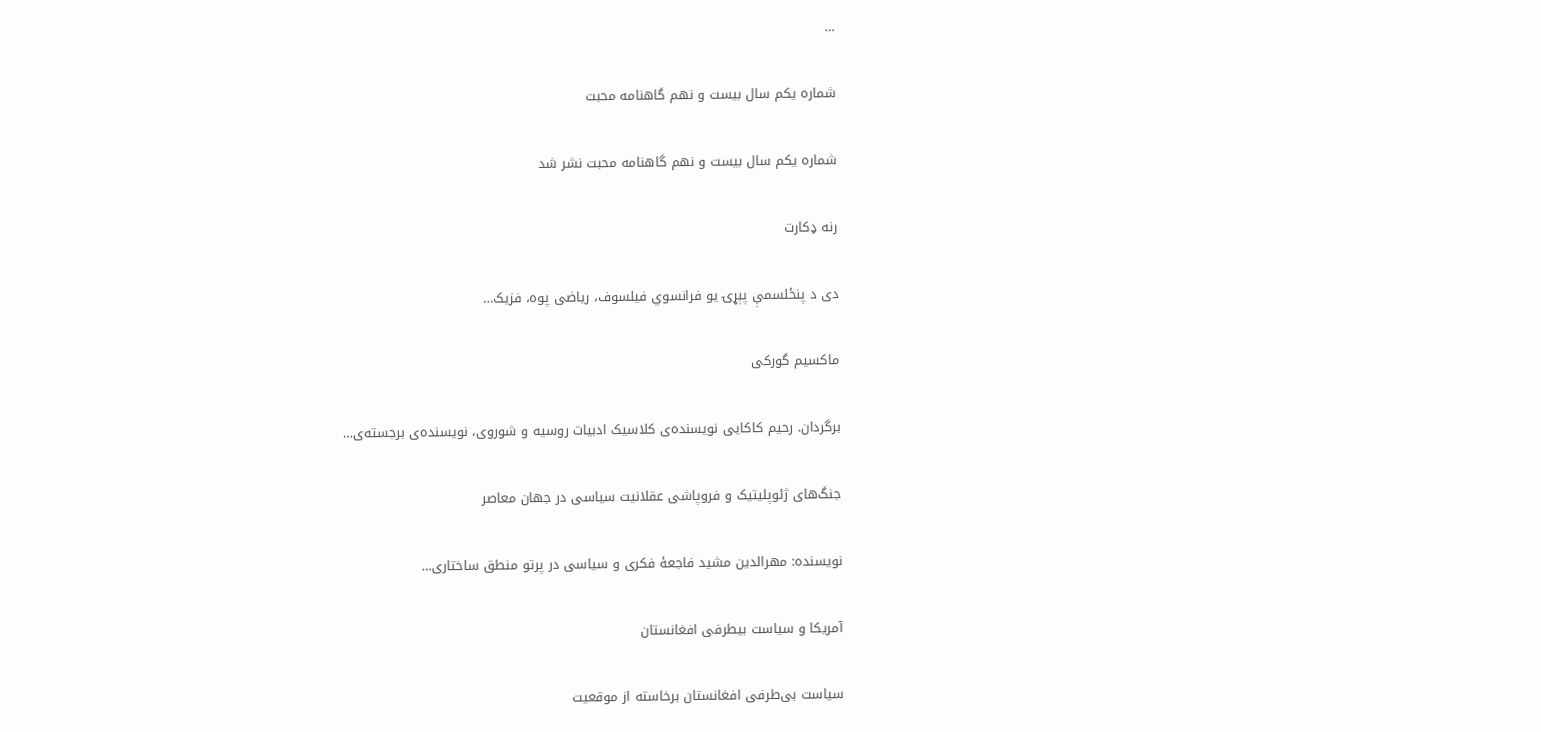…

شماره یکم سال بیست و نهم گاهنامه محبت

شماره یکم سال بیست و نهم گاهنامه محبت نشر شد

رنه ډکارت

دی د پنځلسمې پېړۍ یو فرانسوي فیلسوف، ریاضی پوه، فزیک…

ماکسیم گورکی

برگردان. رحیم کاکایی نویسنده‌ی کلاسیک ادبیات روسیه و شوروی، نویسنده‌ی برجسته‌ی…

جنگ‌های ژئوپلیتیک و فروپاشی عقلانیت سیاسی در جهان معاصر

نویسنده: مهرالدین مشید فاجعهٔ فکری و سیاسی در پرتو منطق ساختاری…

آمریکا و سیاست بیطرفی افغانستان

سیاست بی‌طرفی افغانستان برخاسته از موقعیت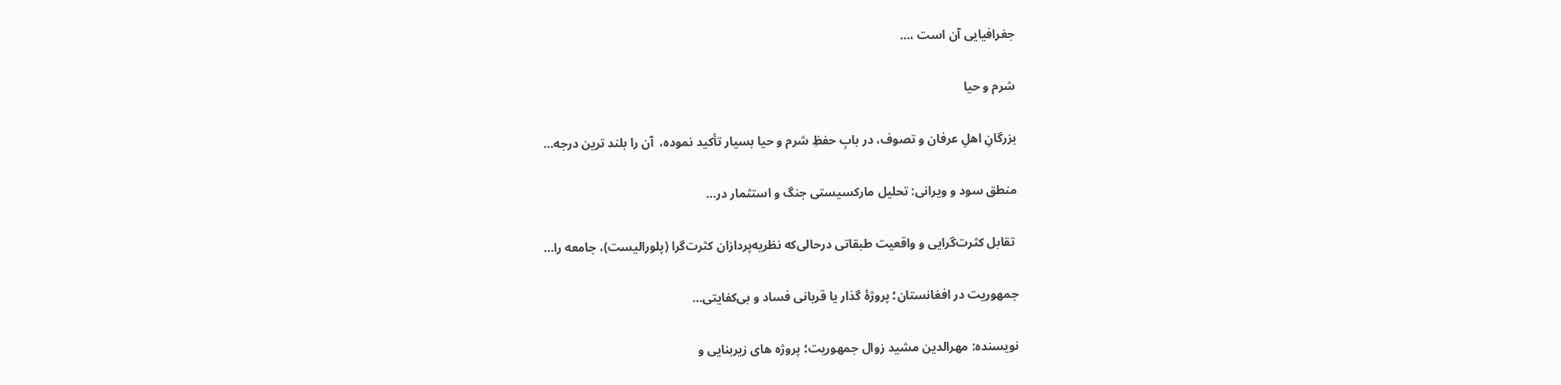جغرافیایی آن است ،…

شرم و حیا

بزرگانِ اهلِ عرفان و تصوف، در بابِ حفظِ شرم و حیا بسیار تأکید نموده‌،  آن را بلند ترین درجه…

منطق سود و ویرانی: تحلیل مارکسیستی جنگ و استثمار در…

 تقابل کثرت‌گرایی و واقعیت طبقاتی درحالی‌که نظریه‌پردازان کثرت‌گرا (پلورالیست)، جامعه را…

جمهوریت در افغانستان؛ پروژهٔ گذار یا قربانی فساد و بی‌کفایتی…

نویسنده: مهرالدین مشید زوال جمهوریت؛ پروژه های زیربنایی و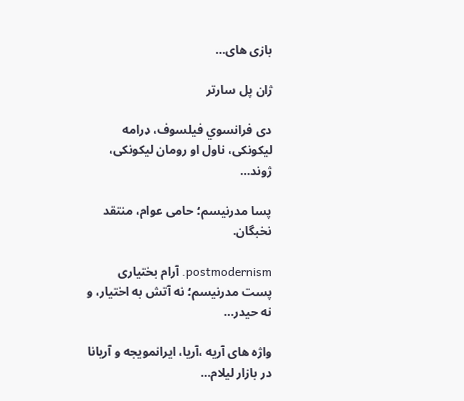بازی های…

ژان پل سارتر

دی فرانسوي فیلسوف، ډرامه لیکونکی، ناول او رومان لیکونکی، ژوند…

پسا مدرنیسم؛ حامی عوام، منتقد نخبگان.

postmodernism. آرام بختیاری  پست مدرنیسم؛ نه آتش به اختیار، و نه حیدر…

واژه های آریه ،آریا، ایرانمویجه و آریانا در بازار لیلام…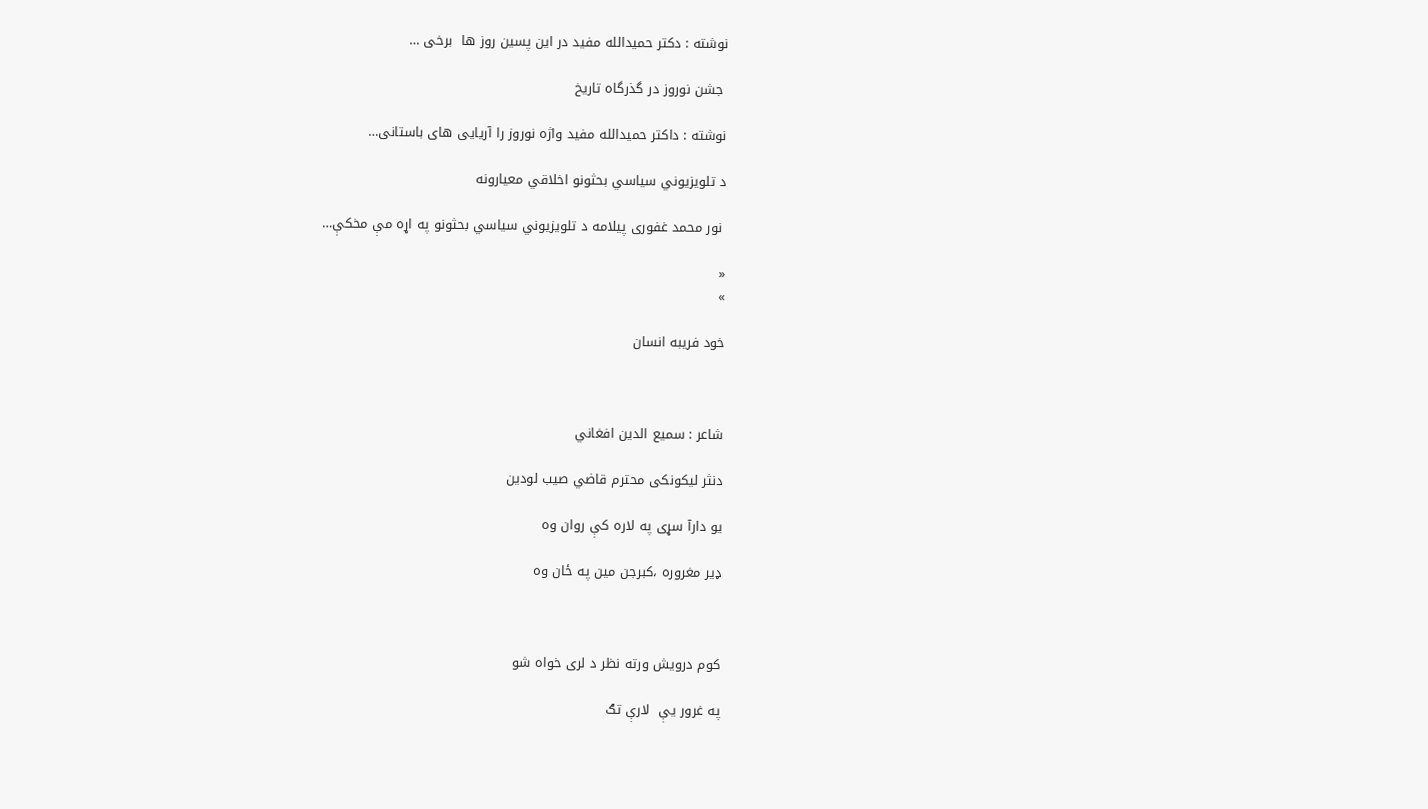نوشته : دکتر حمیدالله مفید در این پسین روز ها  برخی …

 جشن نوروز در گذرگاه تاریخ

نوشته : داکتر حمیدالله مفید واژه نوروز را آریایی های باستانی…

د تلویزیوني سیاسي بحثونو اخلاقي معیارونه

 نور محمد غفوری پیلامه د تلویزیوني سیاسي بحثونو په اړه مې مخکې…

«
»

خود فریبه انسان



شاعر : سمیع الدین افغاني

دنثر لیکونکی محترم قاضي صیب لودین

یو دارآ سړی په لاره کې روان وه

ډیر مغروره ،کبرجن مین په ځان وه



کوم درویش ورته نظر د لری خواه شو

په غرور یې  لارې تګ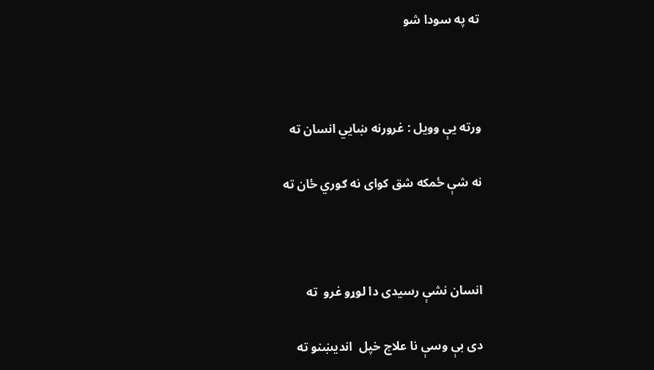ته په سودا شو



ورته یې وویل : غرورنه ښایي انسان ته

نه شې ځمکه شق کوای نه ګوري ځان ته



انسان نشې رسیدی دا لوړو غرو  ته

دی بې وسې نا علاج خپل  اندیښنو ته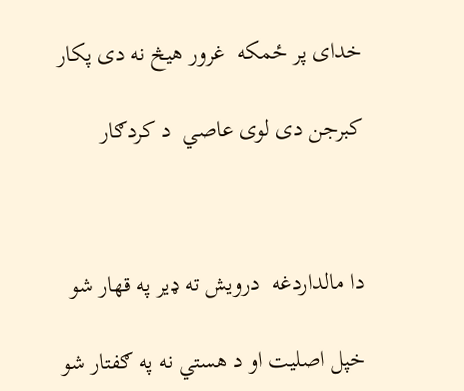خدای پر ځمکه  غرور هیڅ نه دی پکار

کبرجن دی لوی عاصي  د کردګار



دا مالداردغه  درویش ته ډیر په قهار شو

خپل اصلیت او د هستي نه په ګفتار شو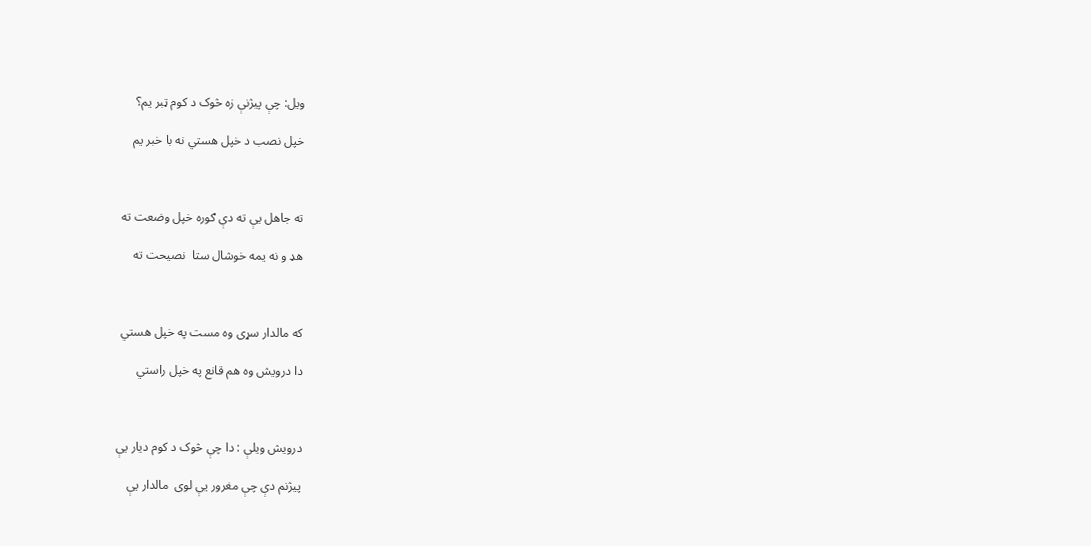ویل: چې پيژنې زه څوک د کوم ټبر یم؟

خپل نصب د خپل هستي نه با خبر یم



ته جاهل یې ته دې ګوره خپل وضعت ته

هډ و نه یمه خوشال ستا  نصیحت ته



که مالدار سړی وه مست په خپل هستي

دا درویش وه هم قانع په خپل راستي



درویش ویلې : دا چې څوک د کوم دیار یې

پیژنم دې چې مغرور یې لوی  مالدار یې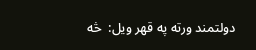دولتمند ورته په قهر ویل:  څه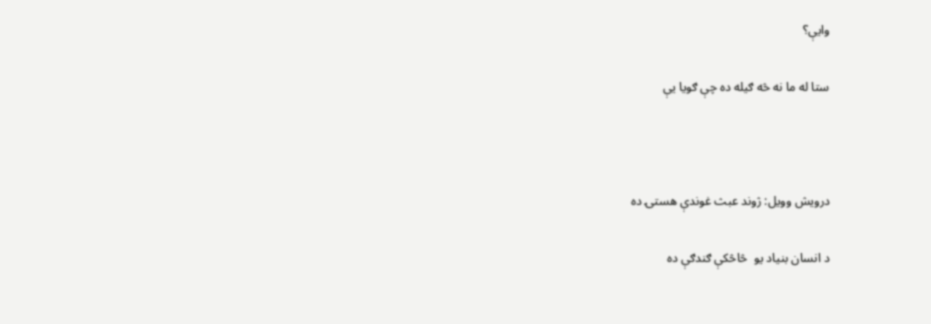وایې؟

ستا له ما نه څه ګیله ده چې ګویا یې



درویش وویل: ژوند عبث غوندې هستۍ ده

د انسان بنیاد یو  څاڅکې ګندګې ده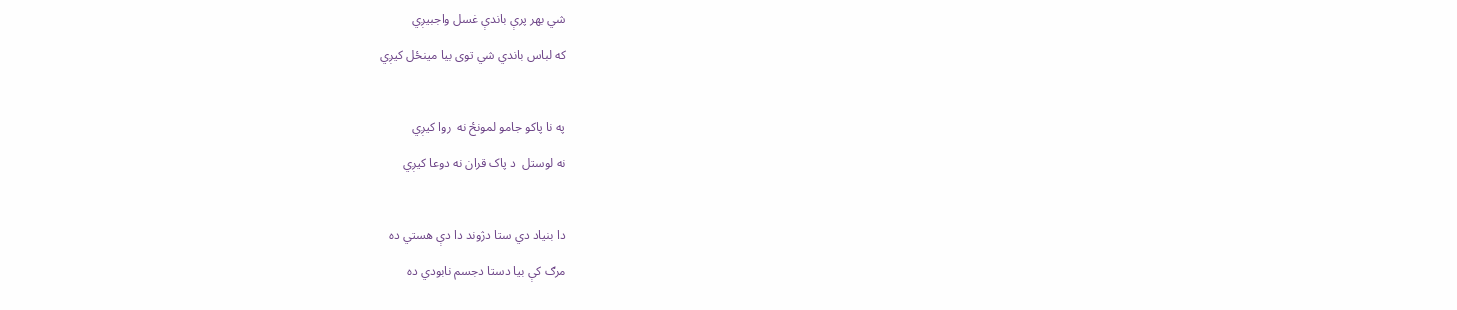شي بهر پرې باندې غسل واجبیږي

که لباس باندي شي توی بیا مینځل کیږي



په نا پاکو جامو لمونځ نه  روا کیږي

نه لوستل  د پاک قران نه دوعا کیږي



دا بنیاد دي ستا دژوند دا دې هستي ده

مرګ کې بیا دستا دجسم نابودي ده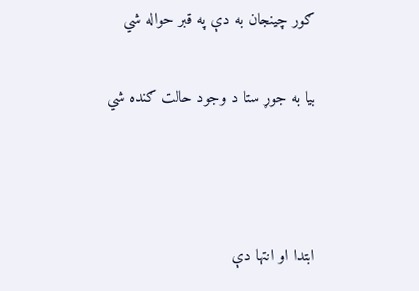ګور چینجان به دې په قبر حواله شي

بیا به جوړ ستا د وجود حالت ګنده شي



ابتدا او انتها دې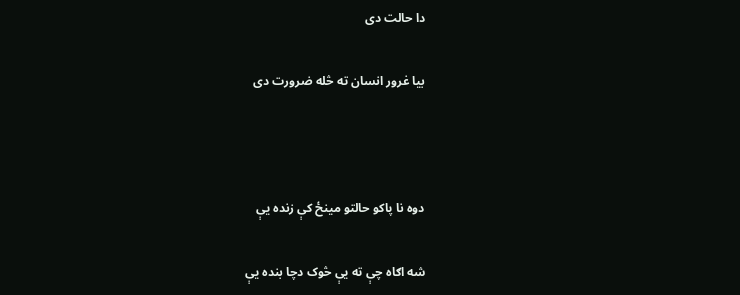دا حالت دی

بیا غرور انسان ته څله ضرورت دی



دوه نا پاکو حالتو مینځ کې زنده یې

شه اګاه چې ته یې څوک دچا بنده یې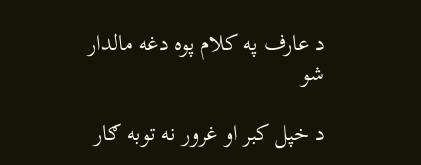د عارف په کلام پوه دغه مالدار شو

د خپل کبر او غرور نه توبه ګار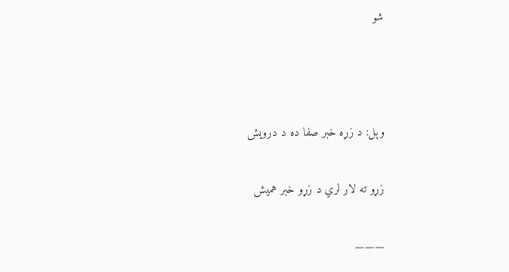شو



وېل: د زړه خبر صفا ده د درویش

زړو ته لار لري د زړو خبر همیش

———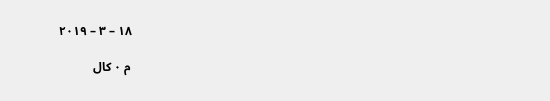۱۸ – ۳ – ۲۰۱۹

م ۰ کال